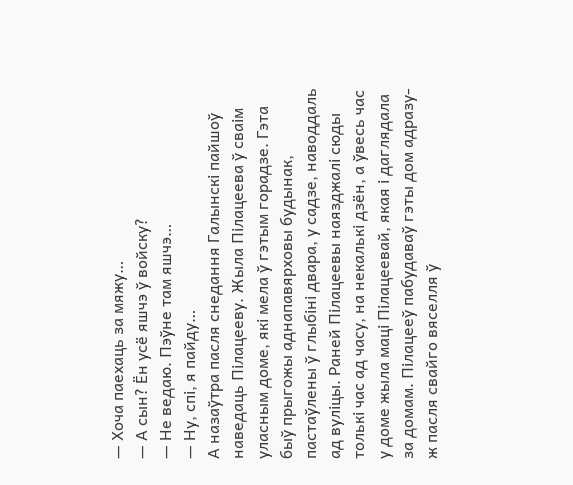— Хоча паехаць за мяжу…
— А сын? Ён усё яшчэ ў войску?
— Не ведаю. Пэўне там яшчэ…
— Ну, спі, я пайду…
А назаўтра пасля снедання Галынскі пайшоў наведаць Пілацееву. Жыла Пілацеева ў сваім уласным доме, які мела ў гэтым горадзе. Гэта быў прыгожы аднапавярховы будынак, пастаўлены ў глыбіні двара, у садзе, наводдаль ад вуліцы. Раней Пілацеевы наязджалі сюды толькі час ад часу, на некалькі дзён, а ўвесь час у доме жыла маці Пілацеевай, якая і даглядала за домам. Пілацееў пабудаваў гэты дом адразу-ж пасля свайго вяселля ў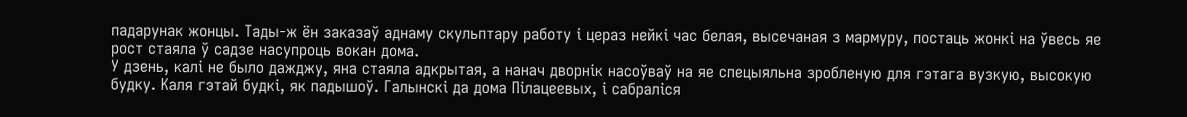падарунак жонцы. Тады-ж ён заказаў аднаму скульптару работу і цераз нейкі час белая, высечаная з мармуру, постаць жонкі на ўвесь яе рост стаяла ў садзе насупроць вокан дома.
У дзень, калі не было дажджу, яна стаяла адкрытая, а нанач дворнік насоўваў на яе спецыяльна зробленую для гэтага вузкую, высокую будку. Каля гэтай будкі, як падышоў. Галынскі да дома Пілацеевых, і сабраліся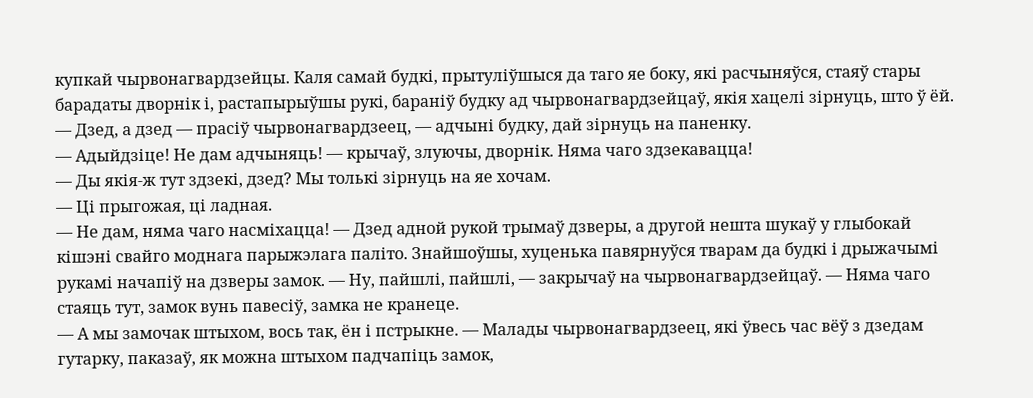купкай чырвонагвардзейцы. Каля самай будкі, прытуліўшыся да таго яе боку, які расчыняўся, стаяў стары барадаты дворнік і, растапырыўшы рукі, бараніў будку ад чырвонагвардзейцаў, якія хацелі зірнуць, што ў ёй.
— Дзед, а дзед — прасіў чырвонагвардзеец, — адчыні будку, дай зірнуць на паненку.
— Адыйдзіце! Не дам адчыняць! — крычаў, злуючы, дворнік. Няма чаго здзекавацца!
— Ды якія-ж тут здзекі, дзед? Мы толькі зірнуць на яе хочам.
— Ці прыгожая, ці ладная.
— Не дам, няма чаго насміхацца! — Дзед адной рукой трымаў дзверы, а другой нешта шукаў у глыбокай кішэні свайго моднага парыжэлага паліто. Знайшоўшы, хуценька павярнуўся тварам да будкі і дрыжачымі рукамі начапіў на дзверы замок. — Ну, пайшлі, пайшлі, — закрычаў на чырвонагвардзейцаў. — Няма чаго стаяць тут, замок вунь павесіў, замка не кранеце.
— А мы замочак штыхом, вось так, ён і пстрыкне. — Малады чырвонагвардзеец, які ўвесь час вёў з дзедам гутарку, паказаў, як можна штыхом падчапіць замок,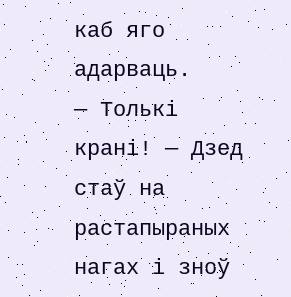каб яго адарваць.
— Толькі крані! — Дзед стаў на растапыраных нагах і зноў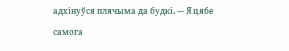адхінуўся плячыма да будкі. — Я цябе самога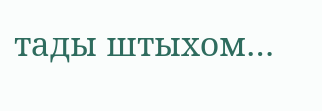тады штыхом…